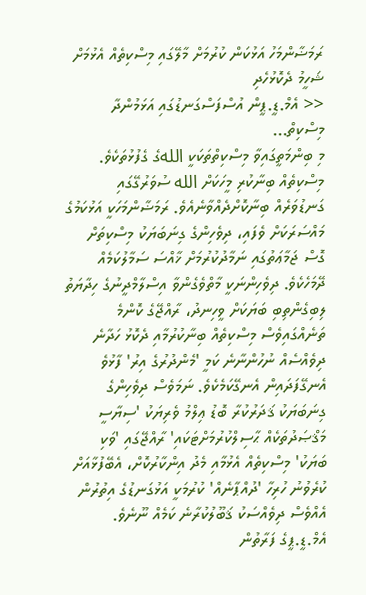ރަމަޟާންމަހު އަޅުކަން ކުރުމަށް މާލޭގައި މިސްކިތެއް އެޅުމަށް ޝަހީމު ދެކޮޅުހެދި
<< އެމް.ޑީ.ޕީން އުސްފަސްގަނޑުގައި އަޅަމުންދާ މިސްކިތް...
މި ބިންމަތީގައިވާ މިސްކިތްތަކަކީ اللهގެ ގެފުޅުތަކެވެ. މިސްކިތެއް ބިނާކުރި މީހަކަށް الله ސުވަރުގޭގައި ގަނޑުވަރެއް ބިނާކޮށްދެއްވާނެއެވެ. ރަމަޟާންމަހަކީ އަޅުކަމުގެ މައްސަރަކަށް ވެފައި، ދިވެހިންގެ ގިނަބަޔަކު މިސްކިތަށް ގޮސް ޖަމާޢަތުގައި ނަމާދުކުރުމަށް ޚާއްސަ ސަމާލުކަމެއް ދޭމަހެކެވެ. ދިވެހިންނަކީ މާތްވެގެންވާ އިސްލާމްދީނުގެ ހިދާޔަތު ލިބިގެންތިބި ބަޔަކަށް ވީހިނދު، ރާއްޖޭގެ ކޮންމެ ތަނެއްގައިވެސް މިސްކިތެއް ބިނާކުރުމާއި ދެކޮޅު ހަދާނެ ދިވެއްސެއް ނުހުންނާނެ ކަމީ 'މެންދުރުގެ އިރު' ފާޅުވެ އެނގޭފަދައިން އެނގޭކަމެކެވެ. ނަމަވެސް ދިވެހިންގެ ގިނަބަޔަކު ޤަދަރުކުރާ ބޮޑު ޢިލްމު ވެރިޔަކު 'ސިޔާސީ މަޤްޞަދުތަކެއް ޙާސިލްކުރުމަށްޓަކައި' ރާއްޖޭގައި 'ވަކި ބަޔަކު' މިސްކިތެއް އެޅުމާއި މެދު އިންކާރުކޮށް، އެބޭފުޅާއަށް ކުރެވުނު ހުރިހާ 'ދުއްޕާނެއް' ކުރުމަކީ އަޅުގަނޑުގެ އިތުރުން އެއްވެސް ދިވެއްސަކު ޤަބޫލުކުރާނެ ކަމެއް ނޫނެވެ.
އެމް.ޑީ.ޕީގެ ފަރާތުން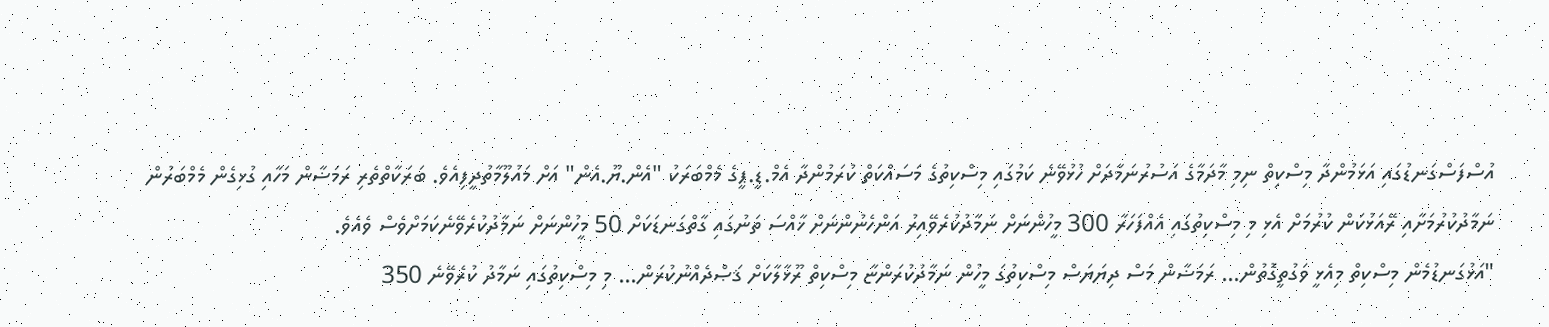އުސްފަސްގަނޑުގައި އަޅަމުންދާ މިސްކިތް ނިމި މާދަމާގެ އަސުރުނަމާދަށް ހުޅުވޭނެ ކަމުގައި މިސްކިތުގެ މަސައްކަތް ކުރަމުންދާ އެމް.ޑީ.ޕީގެ މެމްބަރަކު "އެން.ޔޫ.އެން" އަށް މައުލޫމާތުދީފިއެވެ. ބަރަކާތްތެރި ރަމަޟާން މަހާއި ގުޅިގެން މެމްބަރުން ނަމާދުކުރުމަށާއި ރޭއަޅުކަން ކުރުމަށް އެޅި މި މިސްކިތުގައި އެއްފަހަރާ 300 މީހުންނަށް ނަމާދުކުރެވޭއިރު އަންހެނުންނަށް ޚާއްސަ ތަނުގައި ގާތްގަނޑަކަށް 50 މީހުންނަށް ނަމާދުކުރެވޭނެކަމަށްވެސް ވެއެވެ.
"އަޅުގަނޑުމެން މިސްކިތް މިއެޅީ ވަގުތީގޮތުން... ރަމަޟާން މަސް ދިޔަޔަސް މިސްކިތުގަ މީހުން ނަމާދުކުރަންޏާ މިސްކިތް ރޫޅާލާކަށް ޤަޞްދެއްނުކުރަން... މި މިސްކިތުގައި ނަމާދު ކުރެވޭނެ 350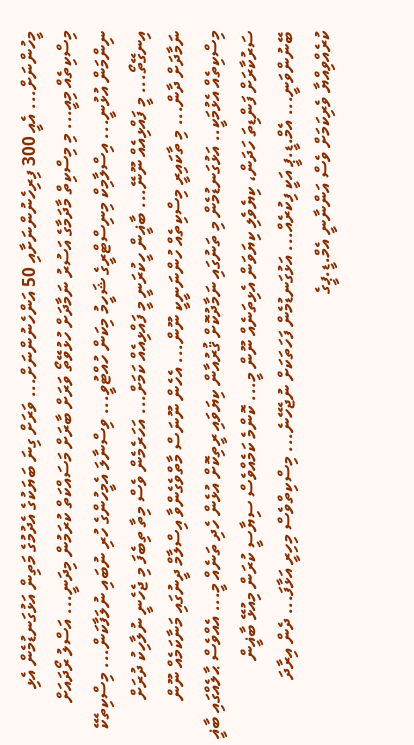މީހުންނަށް... އެއީ 300 ފިރިހެނުންނަށާއި 50 އަންހެނުންނަށް... ވަރަށް ގިނަ ބަޔަކުގެ އެދުމުގެ މަތިން އަޅުގަނޑުމެން އެޅި މިސްކިތެއް މިއީ... މި މިސްކިތް މާދަމާގެ އަސުރު ނަމާދަށް ހުޅުވޭތޯ ވަރަށް ބާރަށް މަސައްކަތް ކުރަމުން މިދަނީ... އަސްލު ރޯދައަށް ނިންމަން އުޅުނީ... އިސްލާމިކް މިނިސްޓްރީގެ ޝަހީމު މިކަން ހުއްޓުވީ... ވިސްނާލަ އެމީހުންގެ ހުރި ނުބައި ނުލަފާކަން... މިސްކިތެކޭ އިނގޭތޯ... މީ ފައްޅިއެއް ނޫނޭ... ބާޣީން ހީކުރަނީ މީ ފައްޅިއެއް ކަމަށް... އަހަރެމެން ވެސް މިތާ ތިބެފަ މި ޖެހެނީ ނުލާހިކު ދުރަށް ނަމާދަށް ދާން... މި ތާކައިރީ މިސްކިތެއް ހުންނަނީކީ ނޫން... އެހެން ނޫނަސް މާތްވެގެންވާ އިސްލާމް ދީނުގައި މަނާކަމެއް ނޫން މިސްކިތެއް އެޅުމަކީ.. އަޅުގަނޑުމެން މި ތަނުގައި ނަމާދުކޮށް ޤުރުއާން ކިޔަވައި ރީތިކޮށް އުޅެން ހެދި ތަނެއް މީ... އެއްވެސް ޙާލެއްގައި ބާޣީ ސަރުކާރަށް ފަންޑިތަ ހަދަން، ކިޔެވެލި ކިޔަވަން އެޅިތަނެއް ނޫން މީ... ކޮންމެ ކަމެއްވެސް ސިޔާސީ ކުރަން މިއުޅޭ ބާޣީން ބޭނުންވަނީ... އެމް.ޑީ.ޕީ އަކީ ފިކުރެއް... އަޅުގަނޑުމެން ފަހަތަކަށް ނުޖެހޭނެ... މިސްކިތްވެސް މިހިރީ އަޅާފަ... ދެން އިރާދަ ކުރެއްވިއްޔާ ވެރިކަމަށް ވެސް އަންނާނީ އެމް.ޑީ.ޕީގެ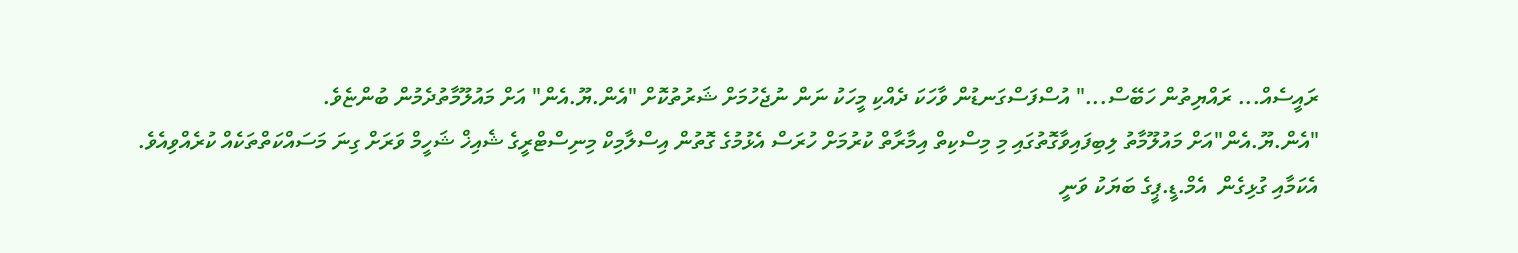ރައީސެއް... ރައްޔިތުން ހަބޭސް..." އުސްފަސްގަނޑުން ވާހަކަ ދެއްކި މީހަކު ނަން ނުޖެހުމަށް ޝަރުތުކޮށް "އެން.ޔޫ.އެން" އަށް މައުލޫމާތުދެމުން ބުންޏެވެ.
"އެން.ޔޫ.އެން"އަށް މައުލޫމާތު ލިބިފައިވާގޮތުގައި މި މިސްކިތް އިމާރާތް ކުރުމަށް ހުރަސް އެޅުމުގެ ގޮތުން އިސްލާމިކް މިނިސްޓްރީގެ ޝެއިޚް ޝަހީމް ވަރަށް ގިނަ މަސައްކަތްތަކެއް ކުރެއްވިއެވެ. އެކަމާއި ގުޅިގެން  އެމް.ޑީ.ޕީގެ ބަޔަކު ވަނީ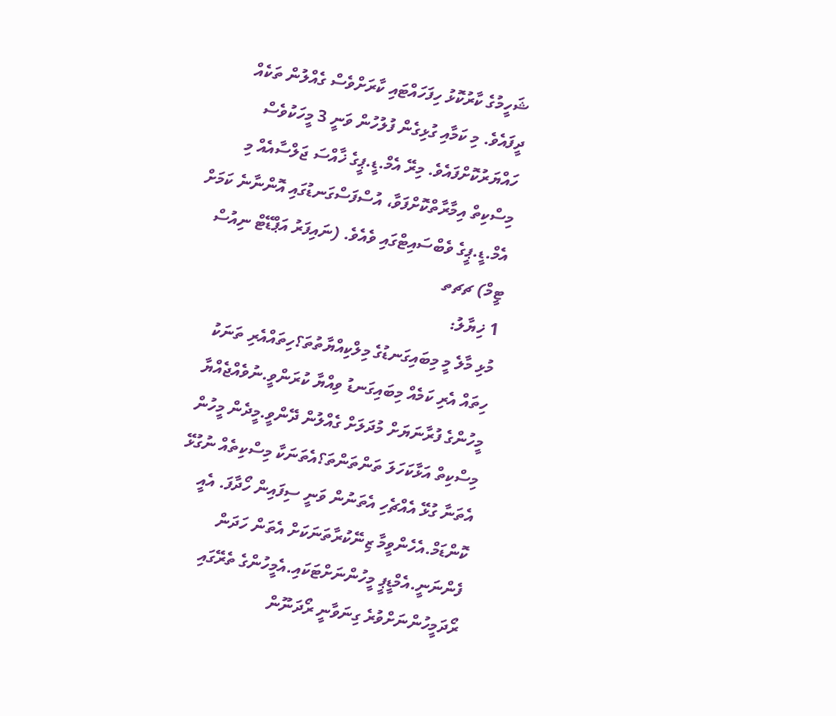ޝަހީމުގެ ކާރުކޮޅު ހިފަހައްޓައި ކާރަށްވެސް ގެއްލުން ތަކެއް ދީފައެވެ. މި ކަމާއި ގުޅިގެން ފުލުހުން ވަނީ 3 މީހަކުވެސް ހައްޔަރުކޮށްފައެވެ. މިރޭ އެމް.ޑީ.ޕީގެ ޚާއްސަ ޖަލްސާއެއް މި މިސްކިތް އިމާރާތްކޮށްފަވާ، އުސްފަސްގަނޑުގައި އޮންނާނެ ކަމަށް އެމް.ޑީ.ޕީގެ ވެބްސައިޓްގައި ވެއެވެ. (ނައިފަރު އަޕްޑޭޓް ނިއުސް ޓީމް) ޗޗތ
1 ޚިޔާލު:
މުޅި މާލެ މީ މިބައިގަނޑުގެ މިލްކިއްޔާތުތަ؟ހިތައްއެރި ތަނަކު ހިތައް އެރި ކަމެއް މިބައިގަނޑު ވިއްޔާ ކުރަންވީ.ނުވެއްޖެއްޔާ މީހުންގެ ފުރާނަޔަށް މުދަލަށް ގެއްލުން ދޭންވީ.މީދެން މީހުން މިސްކިތް އަޅާކަހަލަ ތަންތަންތަ؟އެތަނަކާ މިސްކިތެއް ނުގުޅޭ އެތަނާ ގުޅޭ އެއްޗެހި އެތަނުން ވަނީ ސިފައިން ހޯދާފަ. އެއީ ކޮންޑަމް.އެހެންވީމާ ޒިނޭކުރާތަނަކަށް އެތަން ހަދަން ފެންނަނީ.އެމްޑީޕީ މީހުންނަށްޓަކައި.އެމީހުންގެ ތެރޭގައި ރޯދަމީހުންނަށްވުރެ ގިނަވާނީ ރޯދަނޫން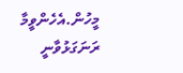މީހުން.އެހެންވީމާ ރަނަގަޅުވާނީ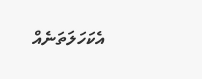އެކަހަލަތަނެއް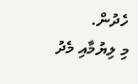ހެދުން.
މި ލިޔުމާއި މެދު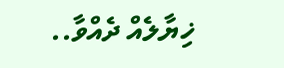ޚިޔާލެއް ދެއްވާ..